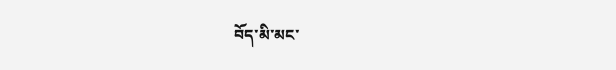བོད་མི་མང་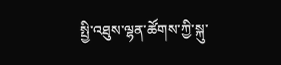སྤྱི་འཐུས་ལྷན་ཚོགས་ཀྱི་སྐུ་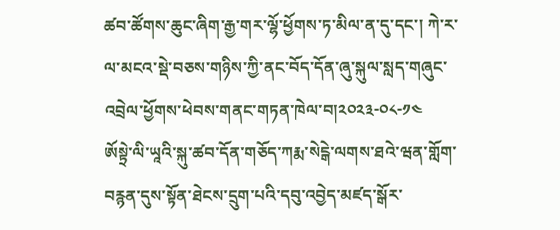ཚབ་ཚོགས་ཆུང་ཞིག་རྒྱ་གར་ལྷོ་ཕྱོགས་ཏ་མིལ་ན་དུ་དང་། ཀེ་ར་ལ་མངའ་སྡེ་བཅས་གཉིས་ཀྱི་ནང་བོད་དོན་ཞུ་སྐུལ་སླད་གཞུང་འབྲེལ་ཕྱོགས་ཕེབས་གནང་གཏན་ཁེལ་བ།༢༠༢༣-༠༨-༡༤
ཨོསྟྲེ་ལི་ཡཱའི་སྐུ་ཚབ་དོན་གཅོད་ཀརྨ་སེངྒེ་ལགས་ཐའེ་ཝན་གློག་བརྙན་དུས་སྟོན་ཐེངས་དྲུག་པའི་དབུ་འབྱེད་མཛད་སྒོར་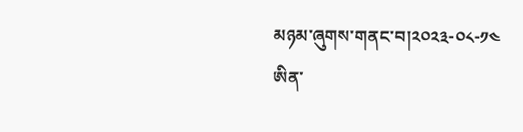མཉམ་ཞུགས་གནང་བ།༢༠༢༣-༠༨-༡༤
ཨིན་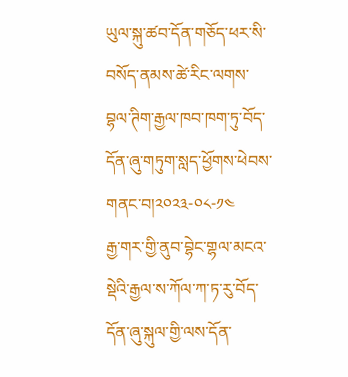ཡུལ་སྐུ་ཚབ་དོན་གཅོད་ཕར་སི་བསོད་ནམས་ཚེ་རིང་ལགས་བྷལ་ཊིག་རྒྱལ་ཁབ་ཁག་ཏུ་བོད་དོན་ཞུ་གཏུག་སླད་ཕྱོགས་ཕེབས་གནང་བ།༢༠༢༣-༠༨-༡༤
རྒྱ་གར་གྱི་ནུབ་བྷེང་གྷལ་མངའ་སྡེའི་རྒྱལ་ས་ཀོལ་ཀ་ཏ་རུ་བོད་དོན་ཞུ་སྐུལ་གྱི་ལས་དོན་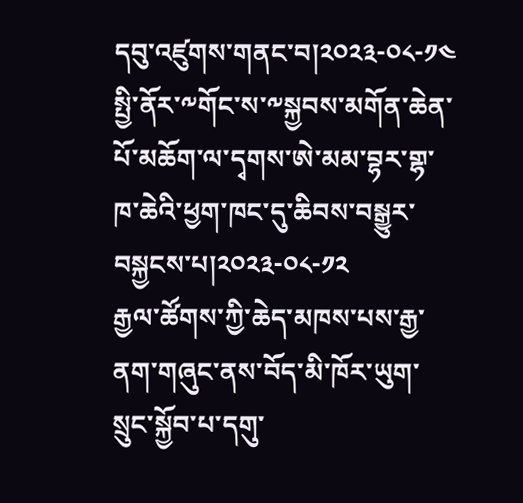དབུ་འཛུགས་གནང་བ།༢༠༢༣-༠༨-༡༤
སྤྱི་ནོར་༸གོང་ས་༸སྐྱབས་མགོན་ཆེན་པོ་མཆོག་ལ་དྭགས་ཨེ་མམ་བྷར་གྷ་ཁ་ཆེའི་ཕྱག་ཁང་དུ་ཆིབས་བསྒྱུར་བསྐྱངས་པ།༢༠༢༣-༠༨-༡༢
རྒྱལ་ཚོགས་ཀྱི་ཆེད་མཁས་པས་རྒྱ་ནག་གཞུང་ནས་བོད་མི་ཁོར་ཡུག་སྲུང་སྐྱོབ་པ་དགུ་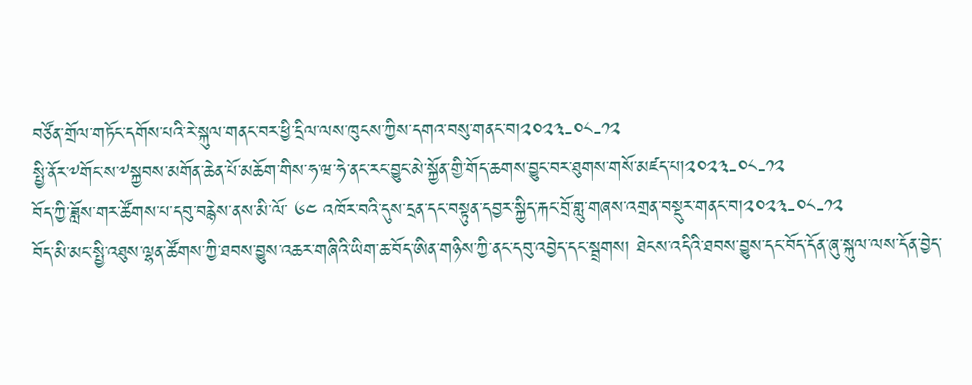བཙོན་གྲོལ་གཏོང་དགོས་པའི་རེ་སྐུལ་གནང་བར་ཕྱི་དྲིལ་ལས་ཁུངས་ཀྱིས་དགའ་བསུ་གནང་བ།༢༠༢༣-༠༨-༡༢
སྤྱི་ནོར་༸གོང་ས་༸སྐྱབས་མགོན་ཆེན་པོ་མཆོག་གིས་ཧ་ཝ་ཧེ་ནང་རང་བྱུང་མེ་སྐྱོན་གྱི་གོད་ཆགས་བྱུང་བར་ཐུགས་གསོ་མཛད་པ།༢༠༢༣-༠༨-༡༢
བོད་ཀྱི་ཟློས་གར་ཚོགས་པ་དབུ་བརྙེས་ནས་མི་ལོ་ ༦༤ འཁོར་བའི་དུས་དྲན་དང་བསྟུན་དབྱར་སྐྱིད་རྐང་བྲོ་གླུ་གཞས་འགྲན་བསྡུར་གནང་བ།༢༠༢༣-༠༨-༡༢
བོད་མི་མང་སྤྱི་འཐུས་ལྷན་ཚོགས་ཀྱི་ཐབས་བྱུས་འཆར་གཞིའི་ཡིག་ཆ་བོད་ཨིན་གཉིས་ཀྱི་ནང་དབུ་འབྱེད་དང་སྦྲགས། ཐེངས་འདིའི་ཐབས་བྱུས་དང་བོད་དོན་ཞུ་སྐུལ་ལས་དོན་བྱེད་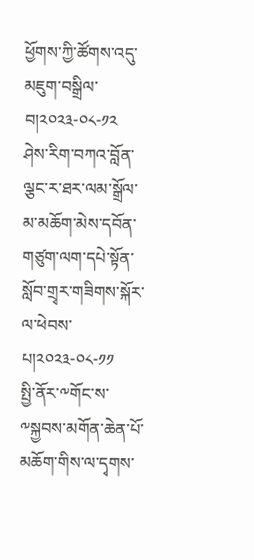ཕྱོགས་ཀྱི་ཚོགས་འདུ་མཇུག་བསྒྲིལ་བ།༢༠༢༣-༠༨-༡༢
ཤེས་རིག་བཀའ་བློན་ལྕང་ར་ཐར་ལམ་སྒྲོལ་མ་མཆོག་མེས་དབོན་གཙུག་ལག་དཔེ་སྟོན་སློབ་གྲྭར་གཟིགས་སྐོར་ལ་ཕེབས་པ།༢༠༢༣-༠༨-༡༡
སྤྱི་ནོར་༸གོང་ས་༸སྐྱབས་མགོན་ཆེན་པོ་མཆོག་གིས་ལ་དྭགས་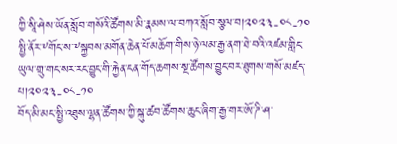ཀྱི་སཱི་ཤེས་ཡོན་སློབ་གསོའི་ཚོགས་མི་རྣམས་ལ་བཀའ་སློབ་སྩལ་བ།༢༠༢༣-༠༨-༡༠
སྤྱི་ནོར་༸གོང་ས་༸སྐྱབས་མགོན་ཆེན་པོ་མཆོག་གིས་ཉེ་ལམ་རྒྱ་ནག་ཐེ་བའི་འཛམ་གླིང་ཡུལ་གྲུ་གང་སར་རང་བྱུང་གི་རྐྱེན་ངན་གོད་ཆགས་སྔ་ཚོགས་བྱུང་བར་ཐུགས་གསོ་མཛད་པ།༢༠༢༣-༠༨-༡༠
བོད་མི་མང་སྤྱི་འཐུས་ལྷན་ཚོགས་ཀྱི་སྐུ་ཚབ་ཚོགས་ཆུང་ཞིག་རྒྱ་གར་ཨོ་ཌི་ཤ་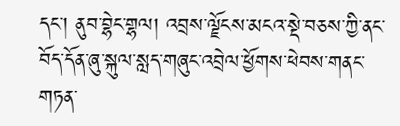དང་། ནུབ་བྷེང་གྷལ། འབྲས་ལྗོངས་མངའ་སྡེ་བཅས་ཀྱི་ནང་བོད་དོན་ཞུ་སྐུལ་སླད་གཞུང་འབྲེལ་ཕྱོགས་ཕེབས་གནང་གཏན་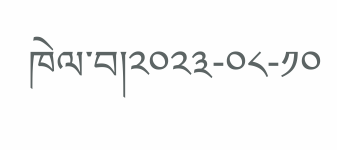ཁེལ་བ།༢༠༢༣-༠༨-༡༠